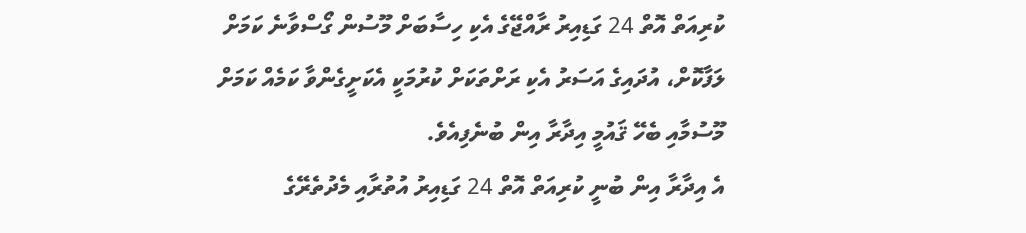ކުރިއަތް އޮތް 24 ގަޑިއިރު ރާއްޖޭގެ އެކި ހިސާބަށް މޫސުން ގޯސްވާނެ ކަމަށް ލަފާކޮށް، އުދައިގެ އަސަރު އެކި ރަށްތަކަށް ކުރުމަކީ އެކަށީގެންވާ ކަމެއް ކަމަށް މޫސުމާއި ބެހޭ ޤައުމީ އިދާރާ އިން ބުނެފިއެވެ.
އެ އިދާރާ އިން ބުނީ ކުރިއަތް އޮތް 24 ގަޑިއިރު އުތުރާއި މެދުތެރޭގެ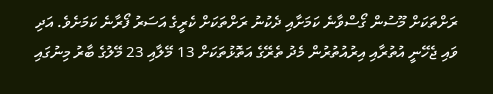ރަށްތަކަށް މޫސުން ގޯސްވާނެ ކަމަށާއި ދެކުނު ރަށްތަކަށް ކެރީގެ އަސަރު ފޯރާނެ ކަމަށެވެ. އަދި ވައި ޖެހޭނީ އުތުރާއި އިރުއުތުރުން މެދު ތެރޭގެ އަތޮޅުތަކަށް 13 މޭލާއި 23 މޭލުގެ ބާރު މިނުގައި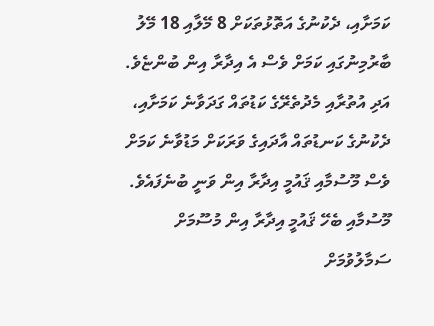ކަމަށާއި، ދެކުނުގެ އަތޮޅުތަކަށް 8 މޭލާއި 18 މޭލު ބާރުމިނުގައި ކަމަށް ވެސް އެ އިދާރާ އިން ބުންޏެވެ. އަދި އުތުރާއި މެދުތެރޭގެ ކަޑުތައް ގަދަވާނެ ކަމަށާއި، ދެކުނުގެ ކަނޑުތައް އާދައިގެ ވަރަކަށް މަޑުވާނެ ކަމަށް ވެސް މޫސުމާއި ޤައުމީ އިދާރާ އިން ވަނީ ބުނެފައެވެ.
މޫސުމާއި ބެހޭ ޤައުމީ އިދާރާ އިން މުސޫމަށް ސަމާލުވުމަށް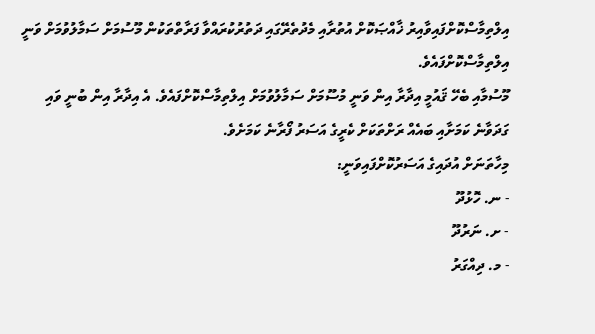އިލްތިމާސްކޮށްފައިވާއިރު ޚާއްޞަކޮށް އުތުރާއި މެދުތެރޭގައި ދަތުރުކުރައްވާ ފަރާތްތަކުން މޫސުމަށް ސަމާލުވުމަށް ވަނީ އިލްތިމާސްކޮށްފައެވެ.
މޫސުމާއި ބެހޭ ޤައުމީ އިދާރާ އިން ވަނީ މުސޫމަށް ސަމާލުވުމަށް އިލްތިމާސްކޮށްފައެވެ. އެ އިދާރާ އިން ބުނީ ވައި ގަދަވާނެ ކަމަށާއި ބައެއް ރަށްތަކަށް ކެރީގެ އަސަރު ފޯރާނެ ކަމަށެވެ.
މިހާތަނަށް އުދައިގެ އަސަރުކޮށްފައިވަނީ:
- ނ. ހޮޅުދޫ
- ށ. ނަރުދޫ
- މ. ދިއްގަރު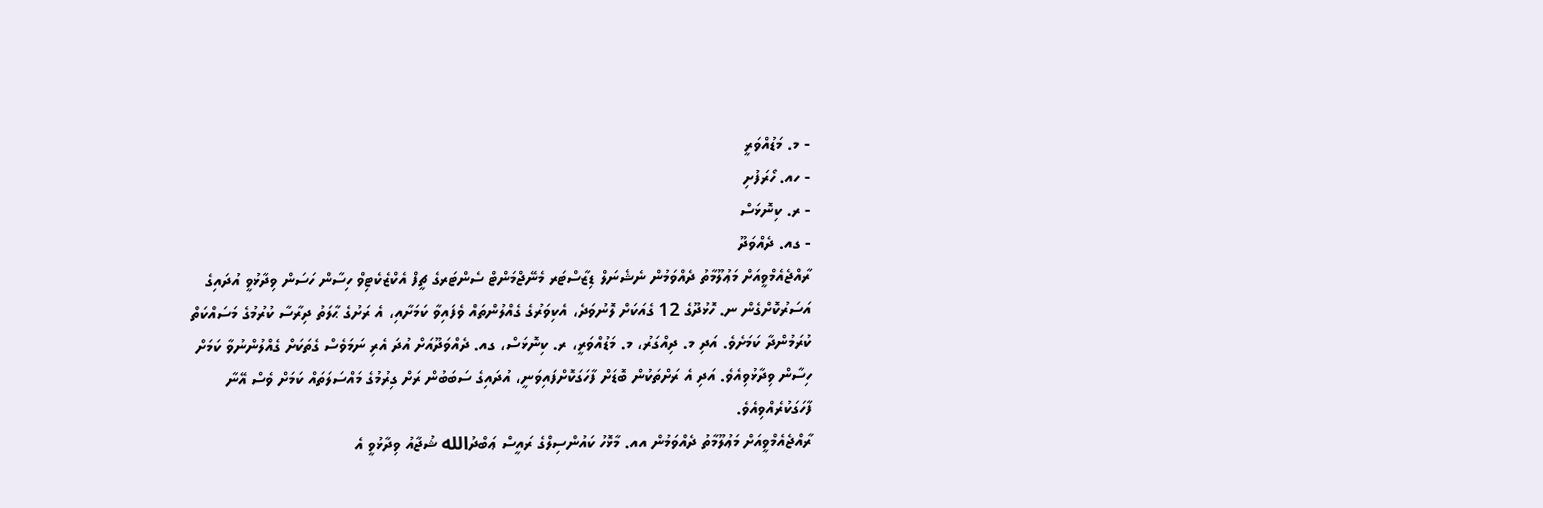- މ. މަޑުއްވަރީ
- ހއ. ހޯރަފުށި
- ރ. ކިނޮޅަސް
- ގއ. ދެއްވަދޫ
ރާއްޖެއެމްވީއަށް މަޢުލޫމާތު ދެއްވަމުން ނެޝެނަލް ޑިޒާސްޓަރ މެނޭޖްމަންޓް ސެންޓަރގެ ޗީފް އެކްޒެކެޓިވް ހިސާން ހަސަން ވިދާޅުވީ އުދައިގެ އަސަރުކޮށްގެން ނ. ހޮޅުދޫގެ 12 ގެއަކަށް ލޮނުވަދެ، އެކިވަރުގެ ގެއްލުންތައް ވެފައިވާ ކަމަށާއި، އެ ރަށުގެ ޙާލަތު ދިރާސާ ކުރުމުގެ މަސައްކަތް ކުރަމުންދާ ކަމަށެވެ. އަދި މ. ދިއްގަރު، މ. މަޑުއްވަރީ، ރ. ކިނޮޅަސް، ގއ. ދެއްވަދޫއަށް އުދަ އެރި ނަމަވެސް ގެތަކަށް ގެއްލުންނުވާ ކަމަށް ހިސާން ވިދާޅުވިއެވެ. އަދި އެ ރަށްތަކުން ބޮޑަށް ފާހަގަކޮށްފައިވަނީ، އުދައިގެ ސަބަބުން ރަށް ގިރުމުގެ މައްސަލަތައް ކަމަށް ވެސް އޭނާ ފާހަގަކުރެއްވިއެވެ.
ރާއްޖެއެމްވީއަށް މަޢުލޫމާތު ދެއްވަމުން އއ. މާޅޮހު ކައުންސިލްގެ ރައީސް ޢަބްދުالله ޝުޖާއު ވިދާޅުވީ އެ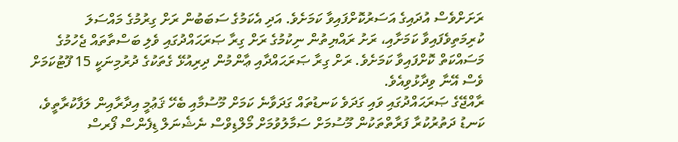ރަށަށްވެސް އުދައިގެ އަސަރުކޮށްފައިވާ ކަމަށެވެ. އަދި އެކަމުގެ ސަބަބުން ރަށް ގިރުމުގެ މައްސަލަ ކުރިމަތިވެފައިވާ ކަމަށާއި، ރަށު ރައްޔިތުން ނިކުމުގެ ރަށް ގިރާ ޞަރަޙައްދުގައި ވެލި ބަސްތާތައް ޖެހުމުގެ މަސައްކަތް ކޮށްފައިވާ ކަމަށެވެ. ރަށް ގިރާ ޞަރަޙައްދާއި ޢާންމުން ދިރިއުޅޭ ގެތަކުގެ ދުރުމިނަކީ 15 ފޫޓުކަމަށް ވެސް އޭނާ ވިދާޅުވިއެވެ.
ރާއްޖޭގެ ޞަރަޙައްދުގައި ވައި ގަދަވެ ކަނޑުތައް ގަދަވާނެ ކަމަށް މޫސުމާއި ބެހޭ ޤަޢުމީ އިދާރާއިން ލަފާކުރާތީވެ، ކަނޑު ދަތުރުކުރާ ފަރާތްތަކުން މޫސުމަށް ސަމާލުވުމަށް މޯލްޑިވްސް ނެޝެނަލް ޑިފެންސް ފޯރސް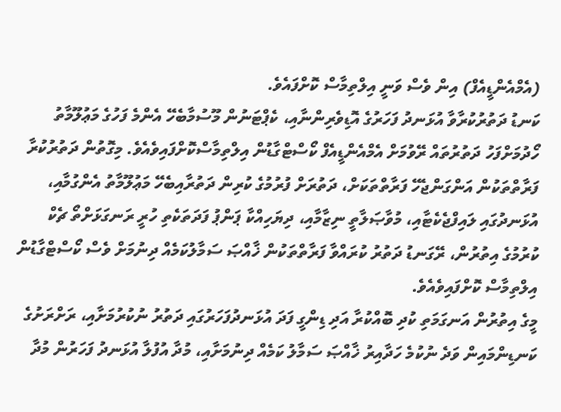(އެމްއެންޑީއެފް) އިން ވެސް ވަނީ އިލްތިމާސް ކޮށްފައެވެ.
ކަނޑު ދަތުރުކުރާވާ އުޅަނދު ފަހަރުގެ އޮޑިވެރިންނާއި، ކެޕްޓަނުން މޫސުމާބެހޭ އެންމެ ފަހުގެ މަޢުލޫމާތު ހޯދުމަށްފަހު ދަތުރުތައް ރޭވުމަށް އެމްއެންޑީއެފް ކޯސްޓްގާޑުން އިލްތިމާސްކޮށްފައިވެއެވެ. މިގޮތުން ދަތުރުކުރާ ފަރާތްތަކުން އަންގަންޖެހޭ ފަރާތްތަކަށް، ދަތުރަށް ފުރުމުގެ ކުރިން ދަތުރާއިބެހޭ މަޢުލޫމާތު އެންގުމާއި، އުޅަނދުގައި ލައިފްޖެކެޓާއި، މުވާޞަލާތީ ނިޒާމާއި، ދިޔަހިއްކާ ޕަންޕު ފަދަތަކެތި ހުރީ ރަނގަޅަށްތޯ ޗެކް ކުރުމުގެ އިތުރުން، ރޭގަނޑު ދަތުރު ކުރައްވާ ފަރާތްތަކުން ޚާއްޞަ ސަމާލުކަމެއް ދިނުމަށް ވެސް ކޯސްޓްގާޑުން އިލްތިމާސް ކޮށްފައިވެއެވެ.
މީގެ އިތުރުން އަނގަމަތި ކުދި ބޮއްކުރާ އަދި ޑިންގީ ފަދަ އުޅަނދުފަހަރުގައި ދަތުރު ނުކުރުމަށާއި، ރަށްރަށުގެ ކަނޑިންމައިން ވަދެ ނުކުމެ ހަދާއިރު ޚާއްޞަ ސަމާލު ކަމެއް ދިނުމަށާއި، މުދާ އުފުލާ އުޅަނދު ފަހަރުން މުދާ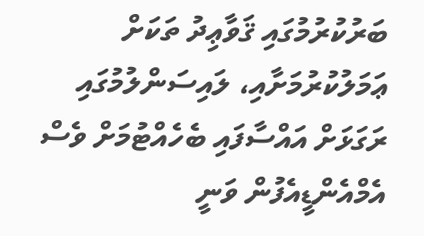ބަރުކުރުމުގައި ޤަވާޢިދު ތަކަށް ޢަމަލުކުރުމަށާއި، ލައިސަންލުމުގައި ރަގަޅަށް އައްސާފައި ބެހެއްޓުމަށް ވެސް އެމްއެންޑީއެފުން ވަނީ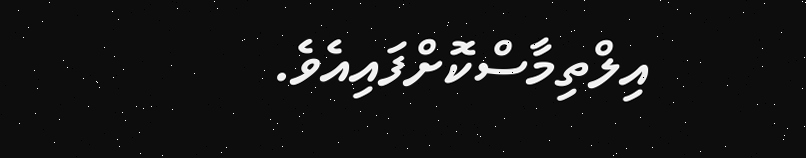އިލްތިމާސްކޮށްފައިއެވެ.